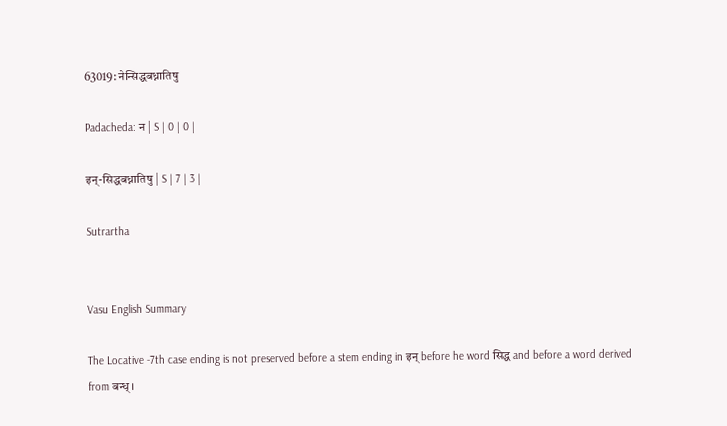63019: नेन्सिद्धबध्नातिषु

Padacheda: न | S | 0 | 0 |

इन्-सिद्धबध्नातिषु | S | 7 | 3 |

Sutrartha


Vasu English Summary

The Locative -7th case ending is not preserved before a stem ending in इन् before he word सिद्ध and before a word derived from बन्ध् ।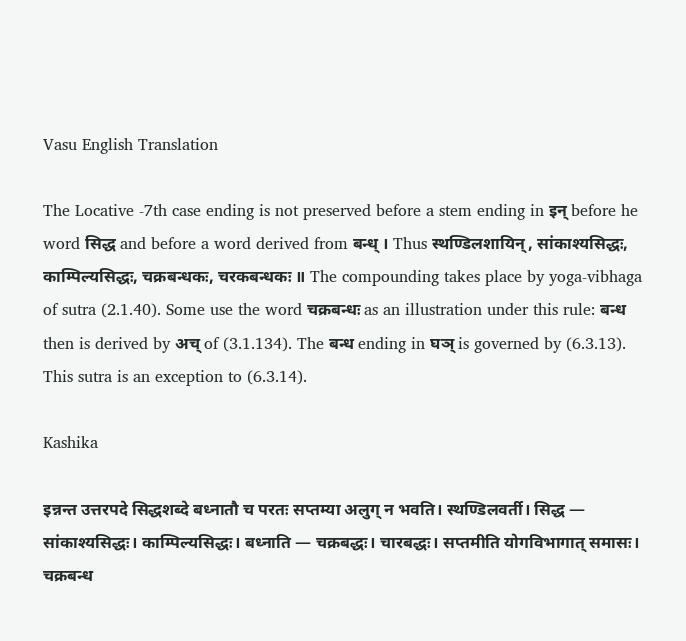Vasu English Translation

The Locative -7th case ending is not preserved before a stem ending in इन् before he word सिद्ध and before a word derived from बन्ध् । Thus स्थण्डिलशायिन्, सांकाश्यसिद्धः, काम्पिल्यसिद्धः, चक्रबन्धकः, चरकबन्धकः ॥ The compounding takes place by yoga-vibhaga of sutra (2.1.40). Some use the word चक्रबन्धः as an illustration under this rule: बन्ध then is derived by अच् of (3.1.134). The बन्ध ending in घञ् is governed by (6.3.13). This sutra is an exception to (6.3.14).

Kashika

इन्नन्त उत्तरपदे सिद्धशब्दे बध्नातौ च परतः सप्तम्या अलुग् न भवति। स्थण्डिलवर्ती। सिद्ध — सांकाश्यसिद्धः। काम्पिल्यसिद्धः। बध्नाति — चक्रबद्धः। चारबद्धः। सप्तमीति योगविभागात् समासः। चक्रबन्ध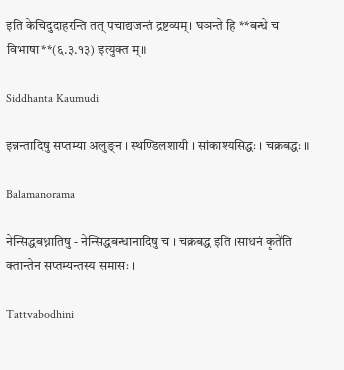इति केचिदुदाहरन्ति तत् पचाद्यजन्तं द्रष्टव्यम्। घञन्ते हि **बन्धे च विभाषा**(६.३.१३) इत्युक्त म्॥

Siddhanta Kaumudi

इन्नन्तादिषु सप्तम्या अलुङ्न । स्थण्डिलशायी । सांकाश्यसिद्धः । चक्रबद्धः ॥

Balamanorama

नेन्सिद्धबध्नातिषु - नेन्सिद्धबन्धानादिषु च । चक्रबद्ध इति ।साधनं कृते॑ति क्तान्तेन सप्तम्यन्तस्य समासः ।

Tattvabodhini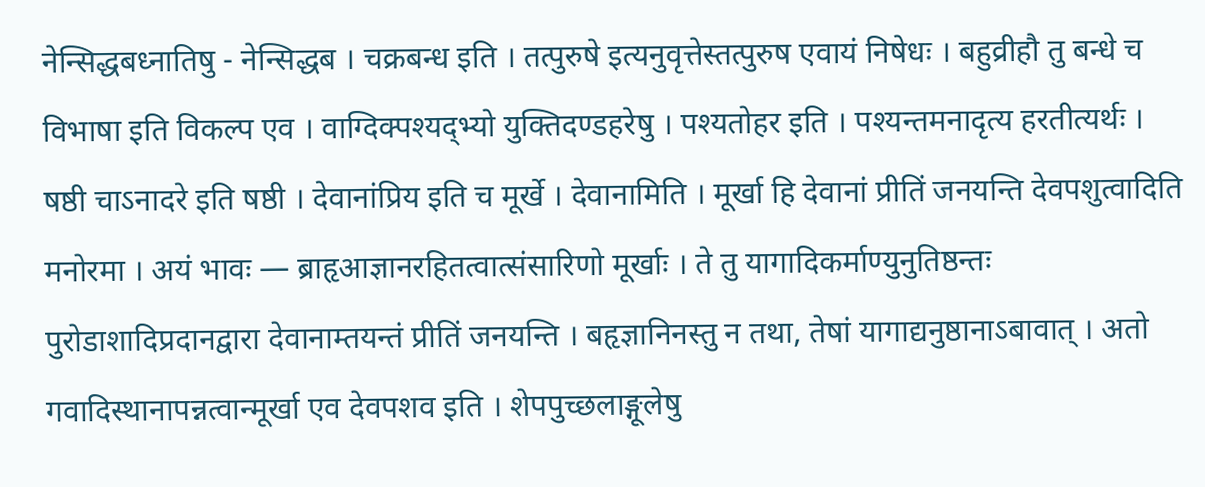नेन्सिद्धबध्नातिषु - नेन्सिद्धब । चक्रबन्ध इति । तत्पुरुषे इत्यनुवृत्तेस्तत्पुरुष एवायं निषेधः । बहुव्रीहौ तु बन्धे च विभाषा इति विकल्प एव । वाग्दिक्पश्यद्भ्यो युक्तिदण्डहरेषु । पश्यतोहर इति । पश्यन्तमनादृत्य हरतीत्यर्थः । षष्ठी चाऽनादरे इति षष्ठी । देवानांप्रिय इति च मूर्खे । देवानामिति । मूर्खा हि देवानां प्रीतिं जनयन्ति देवपशुत्वादिति मनोरमा । अयं भावः — ब्राहृआज्ञानरहितत्वात्संसारिणो मूर्खाः । ते तु यागादिकर्माण्युनुतिष्ठन्तः पुरोडाशादिप्रदानद्वारा देवानाम्तयन्तं प्रीतिं जनयन्ति । बहृज्ञानिनस्तु न तथा, तेषां यागाद्यनुष्ठानाऽबावात् । अतो गवादिस्थानापन्नत्वान्मूर्खा एव देवपशव इति । शेपपुच्छलाङ्गूलेषु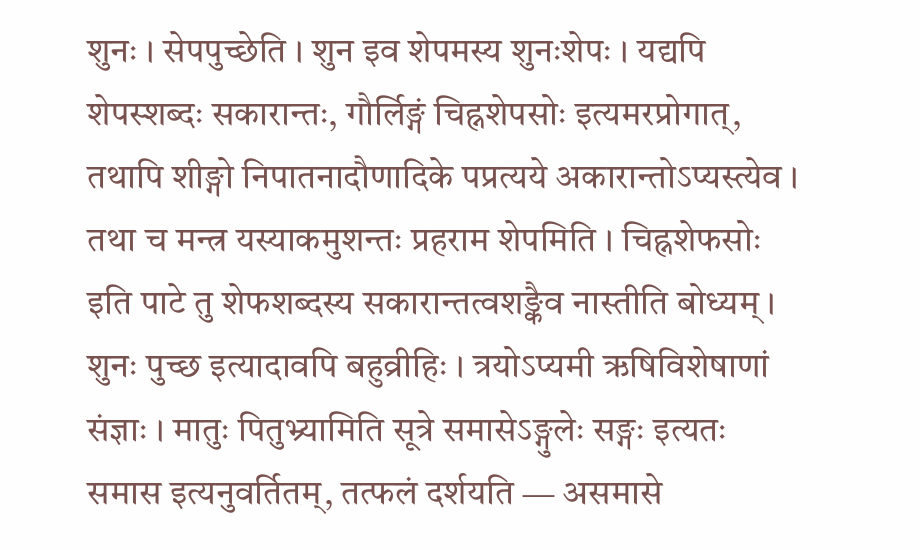शुनः । सेपपुच्छेति । शुन इव शेपमस्य शुनःशेपः । यद्यपि शेपस्शब्दः सकारान्तः, गौर्लिङ्गं चिह्नशेपसोः इत्यमरप्रोगात्, तथापि शीङ्गो निपातनादौणादिके पप्रत्यये अकारान्तोऽप्यस्त्येव । तथा च मन्त्र यस्याकमुशन्तः प्रहराम शेपमिति । चिह्नशेफसोः इति पाटे तु शेफशब्दस्य सकारान्तत्वशङ्कैव नास्तीति बोध्यम् । शुनः पुच्छ इत्यादावपि बहुव्रीहिः । त्रयोऽप्यमी ऋषिविशेषाणां संज्ञाः । मातुः पितुभ्र्यामिति सूत्रे समासेऽङ्गुलेः सङ्गः इत्यतः समास इत्यनुवर्तितम्, तत्फलं दर्शयति — असमासे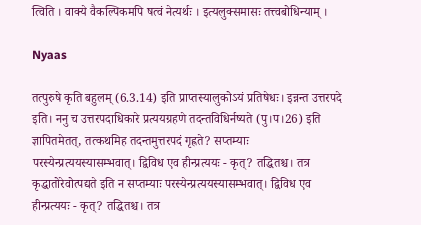त्विति । वाक्ये वैकल्पिकमपि षत्वं नेत्यर्थः । इत्यलुक्समासः तत्त्वबोधिन्याम् ।

Nyaas

तत्पुरुषे कृति बहुलम् (6.3.14) इति प्राप्तस्यालुकोऽयं प्रतिषेधः। इन्नन्त उत्तरपदे इति। ननु च उत्तरपदाधिकारे प्रत्ययग्रहणे तदन्तविधिर्नष्यते (पु।प।26) इति ज्ञापितमेतत्, तत्कथमिह तदन्तमुत्तरपदं गृह्रते? सप्तम्याः परस्येन्प्रत्ययस्यासम्भवात्। द्विविध एव हीन्प्रत्ययः - कृत्? तद्धितश्च। तत्र कृद्धातोरेवोत्पद्यते इति न सप्तम्याः परस्येन्प्रत्ययस्यासम्भवात्। द्विविध एव हीन्प्रत्ययः - कृत्? तद्धितश्च। तत्र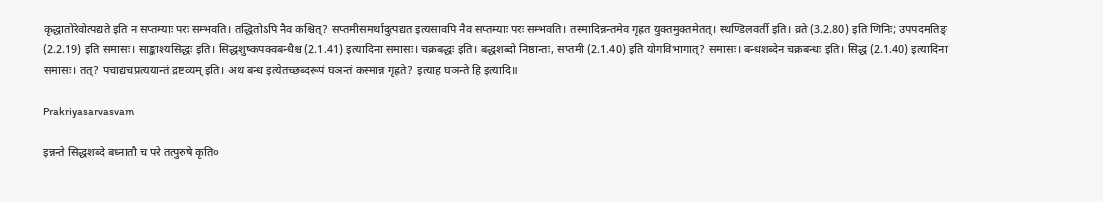कृद्धातोरेवोत्पद्यते इति न सप्तम्याः परः सम्भवति। तद्धितोऽपि नैव कश्चित्? सप्तमीसमर्थादुत्पद्यत इत्यसावपि नैव सप्तम्याः परः सम्भवति। तस्मादिन्नन्तमेव गृह्रत युक्तमुक्तमेतत्। स्थण्डिलवर्ती इति। व्रते (3.2.80) इति णिनिः; उपपदमतिङ् (2.2.19) इति समासः। साङ्काश्यसिद्धः इति। सिद्धशुष्कपक्वबन्धैश्च (2.1.41) इत्यादिना समासः। चक्रबद्धः इति। बद्धशब्दो निष्ठान्तः, सप्तमी (2.1.40) इति योगविभागात्? समासः। बन्धशब्देन चक्रबन्धः इति। सिद्ध (2.1.40) इत्यादिना समासः। तत्? पचाद्यचप्रत्ययान्तं द्रष्टव्यम् इति। अथ बन्ध इत्येतच्छब्दरूपं घञन्तं कस्मान्न गृह्रते? इत्याह घञन्ते हि इत्यादि॥

Prakriyasarvasvam

इन्नन्ते सिद्धशब्दे बध्नातौ च परे तत्पुरुषे कृति०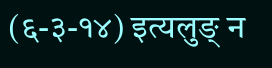(६-३-१४) इत्यलुङ् न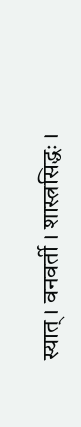स्यात् । वनवर्ती । शास्त्रसिद्धः ।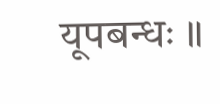यूपबन्धः ॥